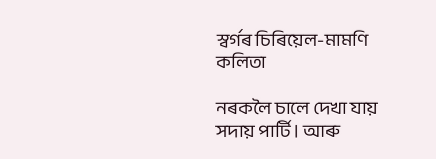স্বৰ্গৰ চিৰিয়েল-মামণি কলিতা

নৰকলৈ চালে দেখা যায় সদায় পাৰ্টি । আৰু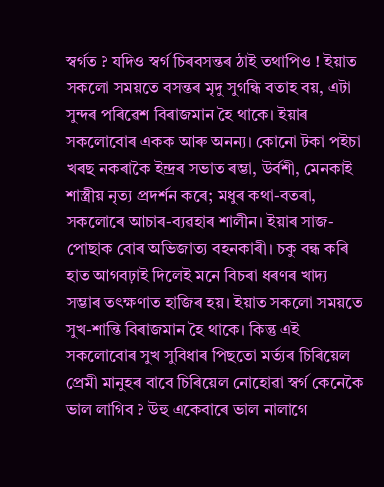স্বৰ্গত ? যদিও স্বৰ্গ চিৰবসন্তৰ ঠাই তথাপিও ! ইয়াত সকলো সময়তে বসন্তৰ মৃদু সুগন্ধি বতাহ বয়, এটা সুন্দৰ পৰিৱেশ বিৰাজমান হৈ থাকে। ইয়াৰ সকলোবোৰ একক আৰু অনন্য। কোনো টকা প‌ইচা খৰছ নকৰাকৈ ইন্দ্ৰৰ সভাত ৰম্ভা, উৰ্বশী, মেনকাই শাস্ত্ৰীয় নৃত্য প্ৰদৰ্শন কৰে; মধুৰ কথা-বতৰা, সকলোৰে আচাৰ-ব্যৱহাৰ শালীন। ইয়াৰ সাজ-পোছাক বোৰ অভিজাত্য বহনকাৰী। চকু বন্ধ কৰি হাত আগবঢ়াই দিলেই মনে বিচৰা ধৰণৰ খাদ্য সম্ভাৰ তৎক্ষণাত হাজিৰ হয়। ইয়াত সকলো সময়তে সুখ-শান্তি বিৰাজমান হৈ থাকে। কিন্তু এই সকলোবোৰ সুখ সুবিধাৰ পিছতো মৰ্ত্যৰ চিৰিয়েল প্ৰেমী মানুহৰ বাবে চিৰিয়েল নোহোৱা স্বৰ্গ কেনেকৈ ভাল লাগিব ? উহু একেবাৰে ভাল নালাগে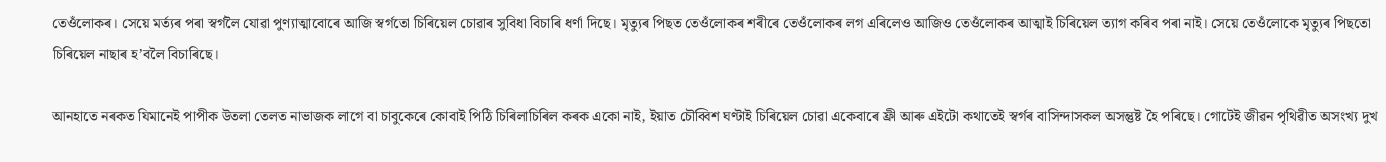তেওঁলোকৰ। সেয়ে মৰ্ত্যৰ পৰা স্বৰ্গলৈ যোৱা পুণ্যাত্মাবোৰে আজি স্বৰ্গতো চিৰিয়েল চোৱাৰ সুবিধা বিচাৰি ধৰ্ণা দিছে। মৃত্যুৰ পিছত তেওঁলোকৰ শৰীৰে তেওঁলোকৰ লগ এৰিলেও আজিও তেওঁলোকৰ আত্মাই চিৰিয়েল ত্যাগ কৰিব পৰা নাই। সেয়ে তেওঁলোকে মৃত্যুৰ পিছতো চিৰিয়েল নাছাৰ হ’বলৈ বিচাৰিছে।

আনহাতে নৰকত যিমানেই পাপীক উতলা তেলত নাভাজক লাগে বা চাবুকেৰে কোবাই পিঠি চিৰিলাচিৰিল কৰক একো নাই, ইয়াত চৌব্বিশ ঘণ্টাই চিৰিয়েল চোৱা একেবাৰে ফ্ৰী আৰু এইটো কথাতেই স্বৰ্গৰ বাসিন্দাসকল অসন্তুষ্ট হৈ পৰিছে। গোটেই জীৱন পৃথিৱীত অসংখ্য দুখ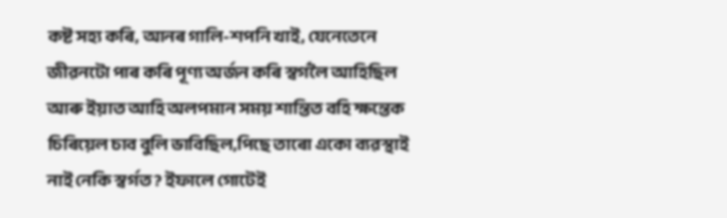কষ্ট সহ্য কৰি, আনৰ গালি-শপনি খাই, যেনেতেনে জীৱনটো পাৰ কৰি পূণ্য অৰ্জন কৰি স্বৰ্গলৈ আহিছিল আৰু ইয়াত আহি অলপমান সময় শান্তিত বহি ক্ষন্তেক চিৰিয়েল চাব বুলি ভাবিছিল,পিছে তাৰো একো ব্যৱস্থাই নাই নেকি স্বৰ্গত ? ইফালে গোটেই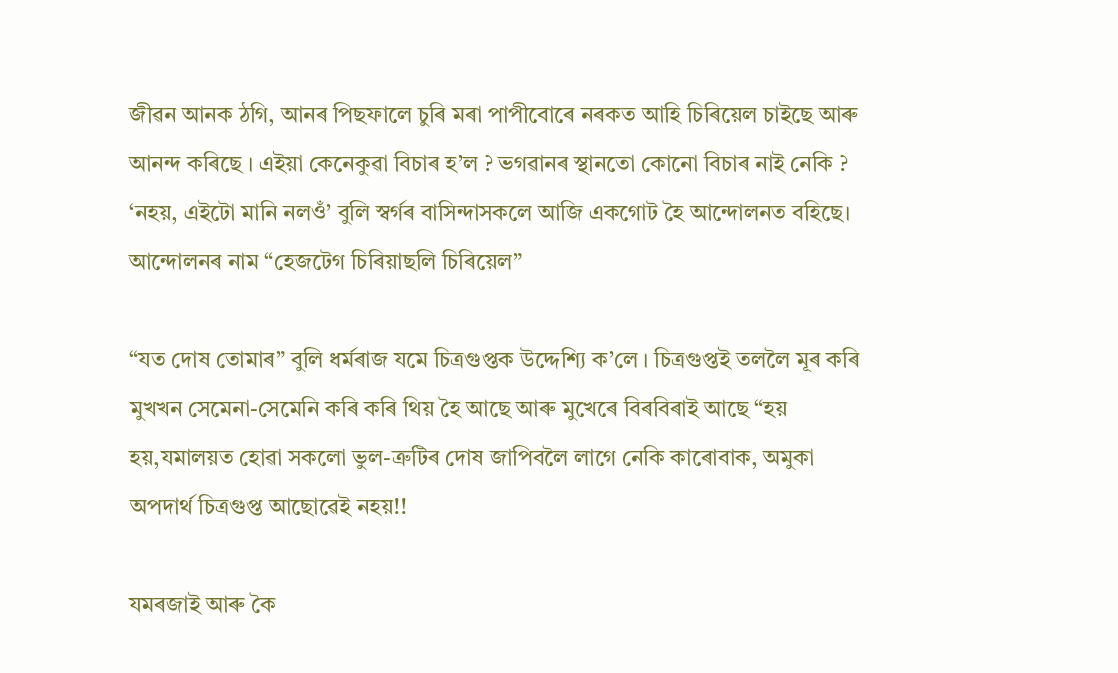জীৱন আনক ঠগি, আনৰ পিছফালে চুৰি মৰা পাপীবোৰে নৰকত আহি চিৰিয়েল চাইছে আৰু আনন্দ কৰিছে । এইয়া কেনেকুৱা বিচাৰ হ’ল ? ভগৱানৰ স্থানতো কোনো বিচাৰ নাই নেকি ?  ‘নহয়, এইটো মানি নলওঁ’ বুলি স্বৰ্গৰ বাসিন্দাসকলে আজি একগোট হৈ আন্দোলনত বহিছে। আন্দোলনৰ নাম “হেজটেগ চিৰিয়াছলি চিৰিয়েল”

“যত দোষ তোমাৰ” বুলি ধৰ্মৰাজ যমে চিত্ৰগুপ্তক উদ্দেশ্যি ক’লে । চিত্ৰগুপ্ত‌ই তললৈ মূৰ কৰি মুখখন সেমেনা-সেমেনি কৰি কৰি থিয় হৈ আছে আৰু মুখেৰে বিৰবিৰাই আছে “হয় হয়,যমালয়ত হোৱা সকলো ভুল-ত্ৰুটিৰ দোষ জাপিবলৈ লাগে নেকি কাৰোবাক, অমুকা অপদাৰ্থ চিত্ৰগুপ্ত আছোৱেই নহয়!!

যমৰজাই আৰু কৈ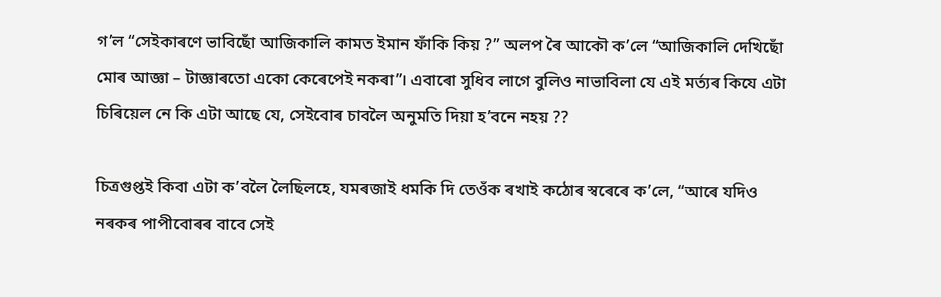গ’ল “সেইকাৰণে ভাবিছোঁ আজিকালি কামত ইমান ফাঁকি কিয় ?” অলপ ৰৈ আকৌ ক’লে “আজিকালি দেখিছোঁ মোৰ আজ্ঞা – টাজ্ঞাৰতো একো কেৰেপেই নকৰা”। এবাৰো সুধিব লাগে বুলিও নাভাবিলা যে এই মৰ্ত্যৰ কিযে এটা চিৰিয়েল নে কি এটা আছে যে, সেইবোৰ চাবলৈ অনুমতি দিয়া হ’বনে নহয় ??

চিত্ৰগুপ্ত‌ই কিবা এটা ক’বলৈ লৈছিলহে, যমৰজাই ধমকি দি তেওঁক ৰখাই কঠোৰ স্বৰেৰে ক’লে, “আৰে যদিও নৰকৰ পাপীবোৰৰ বাবে সেই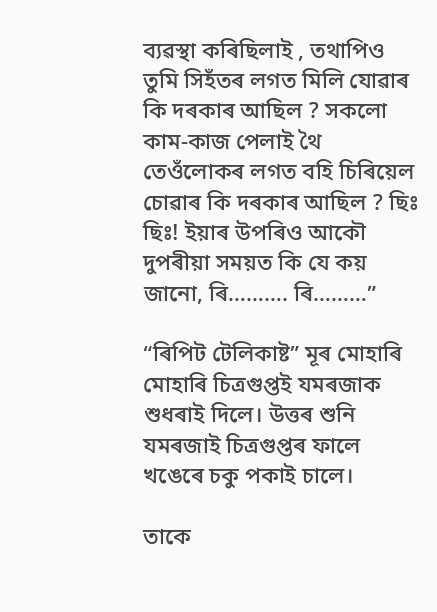ব্যৱস্থা কৰিছিলাই , তথাপিও তুমি সিহঁতৰ লগত মিলি যোৱাৰ কি দৰকাৰ আছিল ? সকলো কাম-কাজ পেলাই থৈ তেওঁলোকৰ লগত বহি চিৰিয়েল চোৱাৰ কি দৰকাৰ আছিল ? ছিঃ ছিঃ! ইয়াৰ উপৰিও আকৌ  দুপৰীয়া সময়ত কি যে কয় জানো, ৰি………. ৰি………”

“ৰিপিট টেলিকাষ্ট” মূৰ মোহাৰি মোহাৰি চিত্ৰগুপ্ত‌ই যমৰজাক শুধৰাই দিলে। উত্তৰ শুনি যমৰজাই চিত্ৰগুপ্তৰ ফালে খঙেৰে চকু পকাই চালে।

তাকে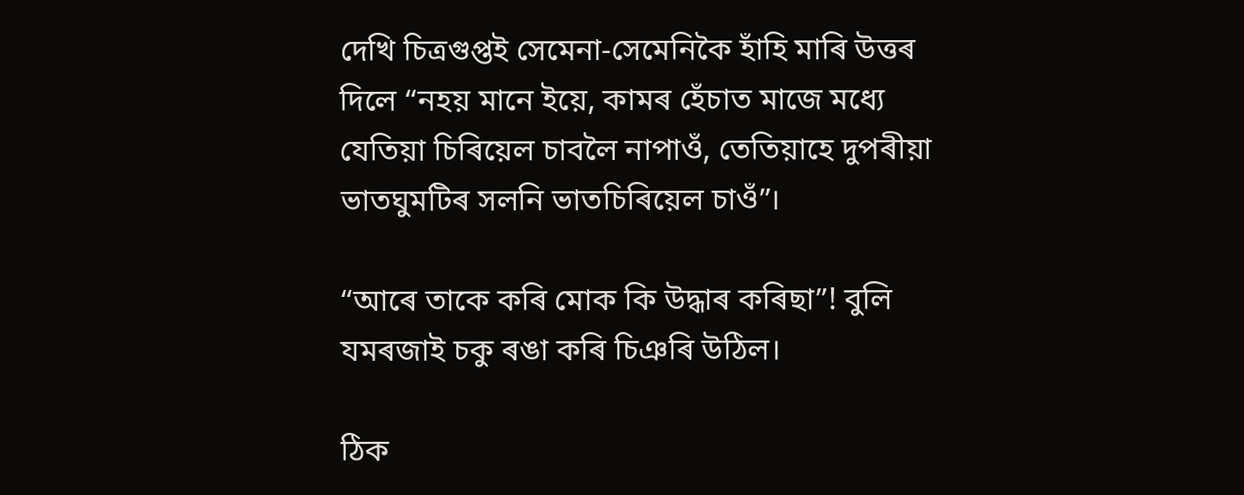দেখি চিত্ৰগুপ্ত‌ই সেমেনা-সেমেনিকৈ হাঁহি মাৰি উত্তৰ দিলে “নহয় মানে ইয়ে, কামৰ হেঁচাত মাজে মধ্যে যেতিয়া চিৰিয়েল চাবলৈ নাপাওঁ, তেতিয়াহে দুপৰীয়া ভাতঘুমটিৰ সলনি ভাতচিৰিয়েল চাওঁ”।

“আৰে তাকে কৰি মোক কি উদ্ধাৰ কৰিছা”! বুলি যমৰজাই চকু ৰঙা কৰি চিঞৰি উঠিল।

ঠিক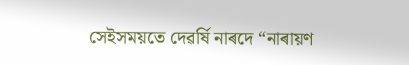সেইসময়তে দেৱৰ্ষি নাৰদে “নাৰায়ণ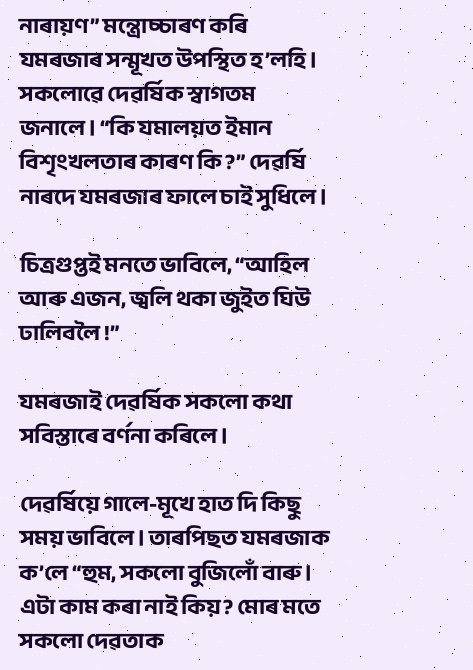নাৰায়ণ” মন্ত্ৰোচ্চাৰণ কৰি যমৰজাৰ সন্মূখত উপস্থিত হ’লহি। সকলোৱে দেৱৰ্ষিক স্বাগতম জনালে। “কি যমালয়ত ইমান বিশৃংখলতাৰ কাৰণ কি ?” দেৱৰ্ষি নাৰদে যমৰজাৰ ফালে চাই সুধিলে।

চিত্ৰগুপ্ত‌ই মনতে ভাবিলে, “আহিল আৰু এজন, জ্বলি থকা জুইত ঘিউ ঢালিবলৈ !”

যমৰজাই দেৱৰ্ষিক সকলো কথা সবিস্তাৰে বৰ্ণনা কৰিলে।

দেৱৰ্ষিয়ে গালে-মূখে হাত দি কিছু সময় ভাবিলে। তাৰপিছত যমৰজাক ক’লে “হুম, সকলো বুজিলোঁ বাৰু। এটা কাম কৰা নাই কিয়? মোৰ মতে সকলো দেৱতাক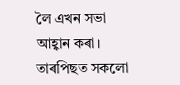লৈ এখন সভা আহ্বান কৰা। তাৰপিছত সকলো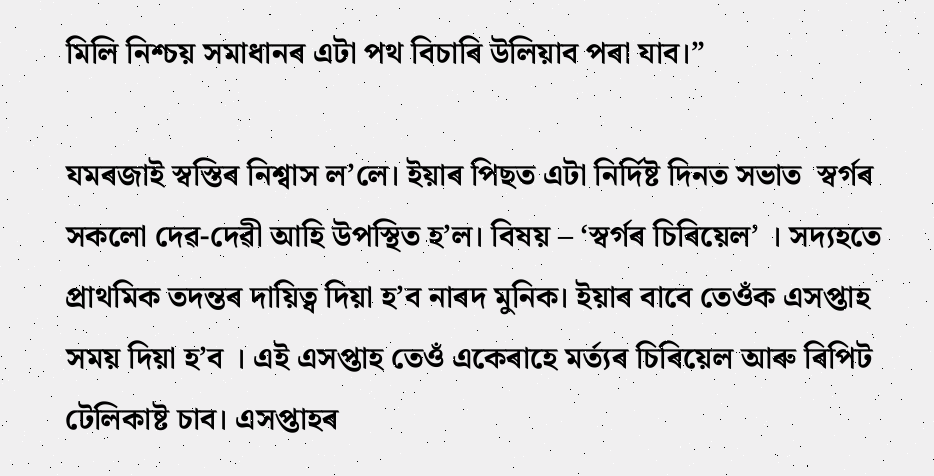মিলি নিশ্চয় সমাধানৰ এটা পথ বিচাৰি উলিয়াব পৰা যাব।”

যমৰজাই স্বস্তিৰ নিশ্বাস ল’লে। ইয়াৰ পিছত এটা নিৰ্দিষ্ট দিনত সভাত  স্বৰ্গৰ  সকলো দেৱ-দেৱী আহি উপস্থিত হ’ল। বিষয় – ‘স্বৰ্গৰ চিৰিয়েল’ । সদ্যহতে প্ৰাথমিক তদন্তৰ দায়িত্ব দিয়া হ’ব নাৰদ মুনিক। ইয়াৰ বাবে তেওঁক এসপ্তাহ সময় দিয়া হ’ব । এই এসপ্তাহ তেওঁ একেৰাহে মৰ্ত্যৰ চিৰিয়েল আৰু ৰিপিট টেলিকাষ্ট চাব। এসপ্তাহৰ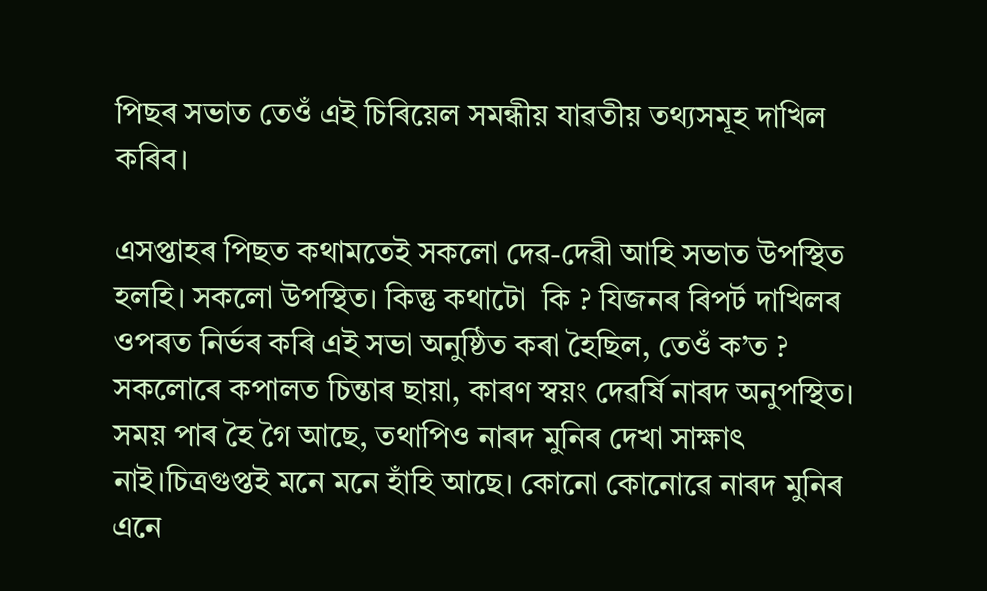পিছৰ সভাত তেওঁ এই চিৰিয়েল সমন্ধীয় যাৱতীয় তথ্যসমূহ দাখিল কৰিব।

এসপ্তাহৰ পিছত কথামতেই সকলো দেৱ-দেৱী আহি সভাত উপস্থিত হলহি। সকলো উপস্থিত। কিন্তু কথাটো  কি ? যিজনৰ ৰিপৰ্ট দাখিলৰ ওপৰত নিৰ্ভৰ কৰি এই সভা অনুষ্ঠিত কৰা হৈছিল, তেওঁ ক’ত ? সকলোৰে কপালত চিন্তাৰ ছায়া, কাৰণ স্বয়ং দেৱৰ্ষি নাৰদ অনুপস্থিত। সময় পাৰ হৈ গৈ আছে, তথাপিও নাৰদ মুনিৰ দেখা সাক্ষাৎ নাই।চিত্ৰগুপ্ত‌ই মনে মনে হাঁহি আছে। কোনো কোনোৱে নাৰদ মুনিৰ এনে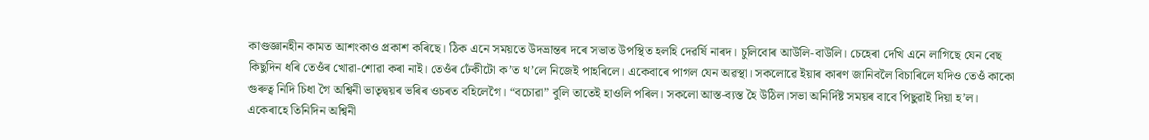কাণ্ডজ্ঞানহীন কামত আশংকাও প্ৰকাশ কৰিছে। ঠিক এনে সময়তে উদভ্ৰান্তৰ দৰে সভাত উপস্থিত হলহি দেৱৰ্ষি নাৰদ। চুলিবোৰ আউলি-বাউলি। চেহেৰা দেখি এনে লাগিছে যেন বেছ কিছুদিন ধৰি তেওঁৰ খোৱা-শোৱা কৰা নাই। তেওঁৰ ঢেঁকীটো ক’ত থ’লে নিজেই পাহৰিলে। একেবাৰে পাগল যেন অৱস্থা। সকলোৱে ইয়াৰ কাৰণ জানিবলৈ বিচাৰিলে যদিও তেওঁ কাকো গুৰুত্ব নিদি চিধা গৈ অশ্বিনী ভাতৃদ্বয়ৰ ভৰিৰ ওচৰত বহিলেগৈ। “বচোৱা” বুলি তাতেই হাওলি পৰিল। সকলো আস্ত-ব্যস্ত হৈ উঠিল।সভা অনিৰ্দিষ্ট সময়ৰ বাবে পিছুৱাই দিয়া হ’ল। একেৰাহে তিনিদিন অশ্বিনী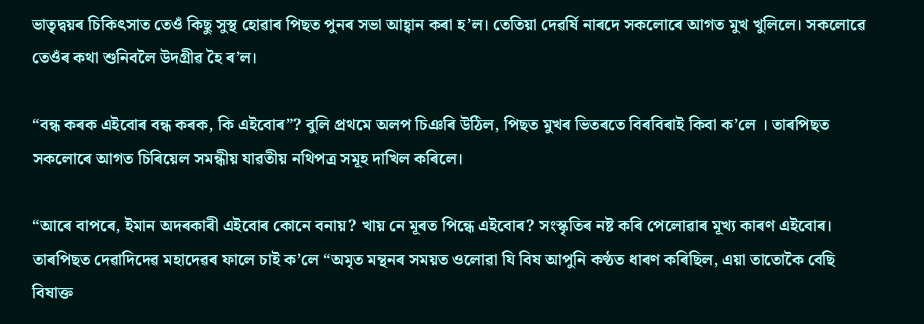ভাতৃদ্বয়ৰ চিকিৎসাত তেওঁ কিছু সুস্থ হোৱাৰ পিছত পুনৰ সভা আহ্বান কৰা হ’ল। তেতিয়া দেৱৰ্ষি নাৰদে সকলোৰে আগত মুখ খুলিলে। সকলোৱে তেওঁৰ কথা শুনিবলৈ উদগ্ৰীৱ হৈ ৰ’ল।

“বন্ধ কৰক এইবোৰ বন্ধ কৰক, কি এইবোৰ”? বুলি প্ৰথমে অলপ চিঞৰি উঠিল, পিছত মুখৰ ভিতৰতে বিৰবিৰাই কিবা ক’লে । তাৰপিছত সকলোৰে আগত চিৰিয়েল সমন্ধীয় যাৱতীয় নথিপত্ৰ সমূহ দাখিল কৰিলে।

“আৰে বাপৰে, ইমান অদৰকাৰী এইবোৰ কোনে বনায়? খায় নে মূৰত পিন্ধে এইবোৰ? সংস্কৃতিৰ নষ্ট কৰি পেলোৱাৰ মূখ্য কাৰণ এইবোৰ। তাৰপিছত দেৱাদিদেৱ মহাদেৱৰ ফালে চাই ক’লে “অমৃত মন্থনৰ সময়ত ওলোৱা যি বিষ আপুনি কণ্ঠত ধাৰণ কৰিছিল, এয়া তাতোকৈ বেছি বিষাক্ত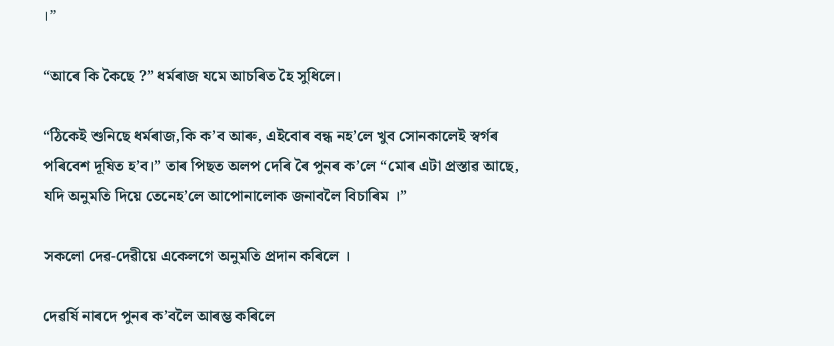।”

“আৰে কি কৈছে ?” ধৰ্মৰাজ যমে আচৰিত হৈ সুধিলে।

“ঠিকেই শুনিছে ধৰ্মৰাজ,কি ক’ব আৰু, এইবোৰ বন্ধ নহ’লে খুব সোনকালেই স্বৰ্গৰ পৰিবেশ দূষিত হ’ব।” তাৰ পিছত অলপ দেৰি ৰৈ পুনৰ ক’লে “মোৰ এটা প্ৰস্তাৱ আছে, যদি অনুমতি দিয়ে তেনেহ’লে আপোনালোক জনাবলৈ বিচাৰিম ।”

সকলো দেৱ-দেৱীয়ে একেলগে অনুমতি প্ৰদান কৰিলে ।

দেৱৰ্ষি নাৰদে পুনৰ ক’বলৈ আৰম্ভ কৰিলে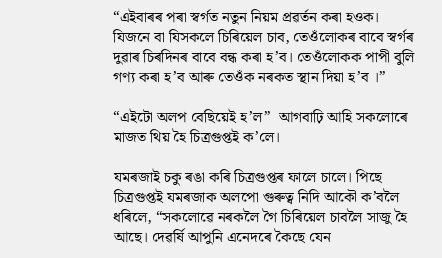“এইবাৰৰ পৰা স্বৰ্গত নতুন নিয়ম প্ৰৱৰ্তন কৰা হ‌ওক। যিজনে বা যিসকলে চিৰিয়েল চাব, তেওঁলোকৰ বাবে স্বৰ্গৰ দুৱাৰ চিৰদিনৰ বাবে বন্ধ কৰা হ’ব। তেওঁলোকক পাপী বুলি গণ্য কৰা হ’ব আৰু তেওঁক নৰকত স্থান দিয়া হ’ব ।”

“এইটো অলপ বেছিয়েই হ’ল”  আগবাঢ়ি আহি সকলোৰে মাজত থিয় হৈ চিত্ৰগুপ্ত‌ই ক’লে।

যমৰজাই চকু ৰঙা কৰি চিত্ৰগুপ্তৰ ফালে চালে। পিছে চিত্ৰগুপ্ত‌ই যমৰজাক অলপো গুৰুত্ব নিদি আকৌ ক’বলৈ ধৰিলে, “সকলোৱে নৰকলৈ গৈ চিৰিয়েল চাবলৈ সাজু হৈ আছে। দেৱৰ্ষি আপুনি এনেদৰে কৈছে যেন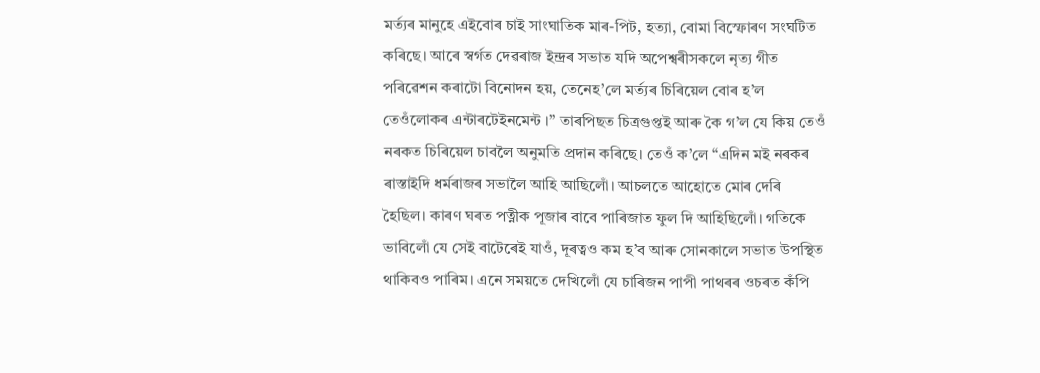মৰ্ত্যৰ মানুহে এইবোৰ চাই সাংঘাতিক মাৰ-পিট, হত্যা, বোমা বিস্ফোৰণ সংঘটিত কৰিছে। আৰে স্বৰ্গত দেৱৰাজ ইন্দ্ৰৰ সভাত যদি অপেশ্বৰীসকলে নৃত্য গীত পৰিৱেশন কৰাটো বিনোদন হয়, তেনেহ’লে মৰ্ত্যৰ চিৰিয়েল বোৰ হ’ল তেওঁলোকৰ এন্টাৰটেইনমেন্ট ।” তাৰপিছত চিত্ৰগুপ্ত‌ই আৰু কৈ গ’ল যে কিয় তেওঁ নৰকত চিৰিয়েল চাবলৈ অনুমতি প্ৰদান কৰিছে। তেওঁ ক’লে “এদিন মই নৰকৰ ৰাস্তাইদি ধৰ্মৰাজৰ সভালৈ আহি আছিলোঁ। আচলতে আহোতে মোৰ দেৰি হৈছিল। কাৰণ ঘৰত পত্নীক পূজাৰ বাবে পাৰিজাত ফুল দি আহিছিলোঁ। গতিকে ভাবিলোঁ যে সেই বাটেৰেই যাওঁ, দূৰত্বও কম হ’ব আৰু সোনকালে সভাত উপস্থিত থাকিব‌ও পাৰিম। এনে সময়তে দেখিলোঁ যে চাৰিজন পাপী পাথৰৰ ওচৰত কঁপি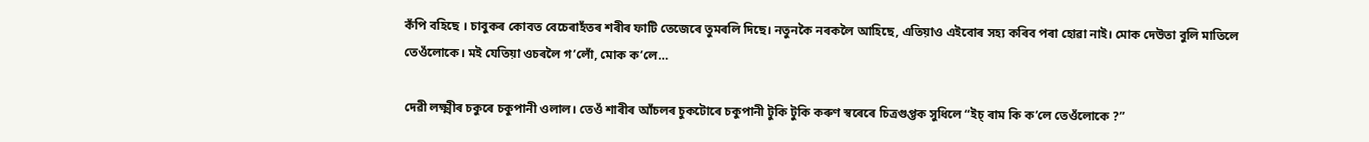কঁপি বহিছে । চাবুকৰ কোবত বেচেৰাহঁতৰ শৰীৰ ফাটি তেজেৰে তুমৰলি দিছে। নতুনকৈ নৰকলৈ আহিছে, এতিয়াও এইবোৰ সহ্য কৰিব পৰা হোৱা নাই। মোক দেউতা বুলি মাতিলে তেওঁলোকে। মই যেতিয়া ওচৰলৈ গ’লোঁ, মোক ক’লে…

দেৱী লক্ষ্মীৰ চকুৰে চকুপানী ওলাল। তেওঁ শাৰীৰ আঁচলৰ চুকটোৰে চকুপানী টুকি টুকি কৰুণ স্বৰেৰে চিত্ৰগুপ্তক সুধিলে “ইচ্ ৰাম কি ক’লে তেওঁলোকে ?”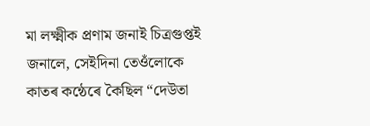মা লক্ষ্মীক প্ৰণাম জনাই চিত্ৰগুপ্ত‌ই জনালে, সেইদিনা তেওঁলোকে কাতৰ কন্ঠেৰে কৈছিল “দেউতা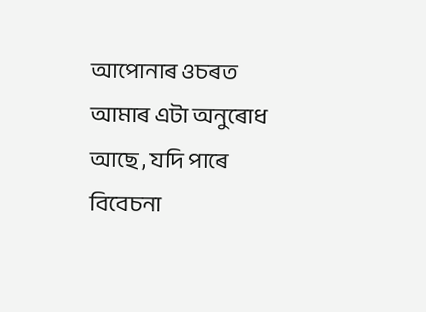আপোনাৰ ওচৰত আমাৰ এটা অনুৰোধ আছে , যদি পাৰে বিবেচনা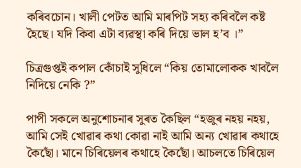কৰিবচোন। খালী পেটত আমি মাৰপিট সহ্য কৰিবলৈ কষ্ট হৈছে। যদি কিবা এটা ব্যৱস্থা কৰি দিয়ে ভাল হ’ব ।”

চিত্ৰগুপ্ত‌ই কপাল কোঁচাই সুধিলে “কিয় তোমালোকক খাবলৈ নিদিয়ে নেকি ?”

পাপী সকলে অনুশোচনাৰ সুৰত কৈছিল “হজুৰ নহয় নহয়, আমি সেই খোৱাৰ কথা কোৱা নাই আমি অন্য খোৱাৰ কথাহে কৈছোঁ। মানে চিৰিয়েলৰ কথাহে কৈছোঁ। আচলতে চিৰিয়েল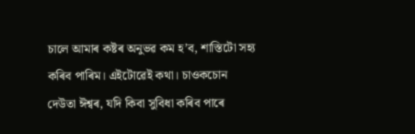চালে আমাৰ কষ্টৰ অনুভৱ কম হ’ব, শাস্তিটো সহ্য কৰিব পাৰিম। এইটোৱেই কথা। চাওকচোন দেউতা ঈশ্বৰ, যদি কিবা সুবিধা কৰিব পাৰে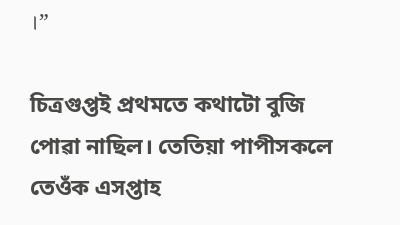।”

চিত্ৰগুপ্ত‌ই প্ৰথমতে কথাটো বুজি পোৱা নাছিল। তেতিয়া পাপীসকলে তেওঁক এসপ্তাহ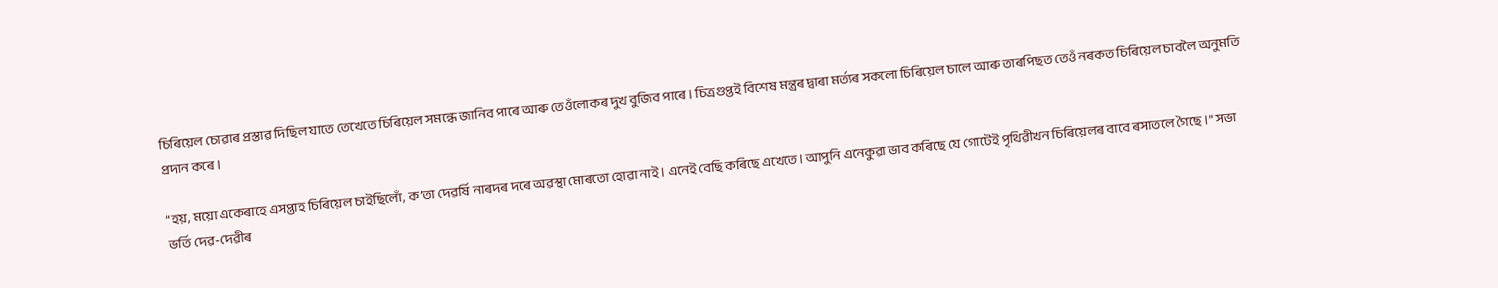চিৰিয়েল চোৱাৰ প্ৰস্তাৱ দিছিল যাতে তেখেতে চিৰিয়েল সমন্ধে জানিব পাৰে আৰু তেওঁলোকৰ দুখ বুজিব পাৰে। চিত্ৰগুপ্ত‌ই বিশেষ মন্ত্ৰৰ দ্বাৰা মৰ্ত্যৰ সকলো চিৰিয়েল চালে আৰু তাৰপিছত তেওঁ নৰকত চিৰিয়েল চাবলৈ অনুমতি প্ৰদান কৰে ।

“হয়, ময়ো একেৰাহে এসপ্তাহ চিৰিয়েল চাইছিলোঁ, ক’তা দেৱৰ্ষি নাৰদৰ দৰে অৱস্থা মোৰতো হোৱা নাই । এনেই বেছি কৰিছে এখেতে। আপুনি এনেকুৱা ভাব কৰিছে যে গোটেই পৃথিৱীখন চিৰিয়েলৰ বাবে ৰসাতলে গৈছে ।” সভা ভৰ্তি দেৱ-দেৱীৰ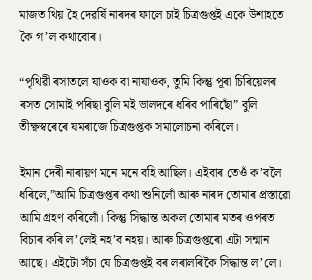মাজত থিয় হৈ দেৱৰ্ষি নাৰদৰ ফালে চাই চিত্ৰগুপ্ত‌ই একে উশাহতে কৈ গ’ল কথাবোৰ।

“পৃথিৱী ৰসাতলে যাওক বা নাযাওক, তুমি কিন্তু পূৰা চিৰিয়েলৰ ৰসত সোমাই পৰিছা বুলি ম‌ই ভালদৰে ধৰিব পাৰিছোঁ” বুলি তীক্ষ্ণস্বৰেৰে যমৰাজে চিত্ৰগুপ্তক সমালোচনা কৰিলে।

ইমান দেৰী নাৰায়ণ মনে মনে বহি আছিল। এইবাৰ তেওঁ ক’বলৈ ধৰিলে,”আমি চিত্ৰগুপ্তৰ কথা শুনিলোঁ আৰু নাৰদ তোমাৰ প্ৰস্তাৱো আমি গ্ৰহণ কৰিলোঁ। কিন্তু সিদ্ধান্ত অকল তোমাৰ মতৰ ওপৰত বিচাৰ কৰি ল’লেই নহ’ব নহয়। আৰু চিত্ৰগুপ্তৰো এটা সন্মান আছে। এইটো সঁচা যে চিত্ৰগুপ্ত‌ই বৰ লৰালৰিকৈ সিদ্ধান্ত ল’লে।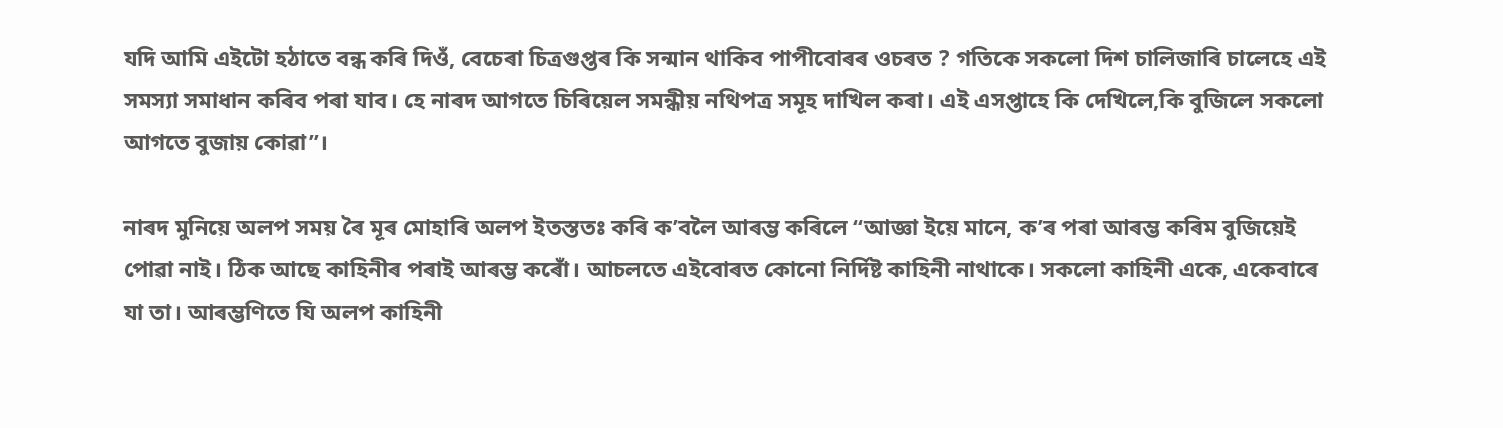যদি আমি এইটো হঠাতে বন্ধ কৰি দিওঁ, বেচেৰা চিত্ৰগুপ্তৰ কি সন্মান থাকিব পাপীবোৰৰ ওচৰত ? গতিকে সকলো দিশ চালিজাৰি চালেহে এই সমস্যা সমাধান কৰিব পৰা যাব। হে নাৰদ আগতে চিৰিয়েল সমন্ধীয় নথিপত্ৰ সমূহ দাখিল কৰা। এই এসপ্তাহে কি দেখিলে,কি বুজিলে সকলো আগতে বুজায় কোৱা”।

নাৰদ মুনিয়ে অলপ সময় ৰৈ মূৰ মোহাৰি অলপ ইতস্ততঃ কৰি ক’বলৈ আৰম্ভ কৰিলে “আজ্ঞা ইয়ে মানে, ক’ৰ পৰা আৰম্ভ কৰিম বুজিয়েই পোৱা নাই। ঠিক আছে কাহিনীৰ পৰাই আৰম্ভ কৰোঁ। আচলতে এইবোৰত কোনো নিৰ্দিষ্ট কাহিনী নাথাকে। সকলো কাহিনী একে, একেবাৰে যা তা। আৰম্ভণিতে যি অলপ কাহিনী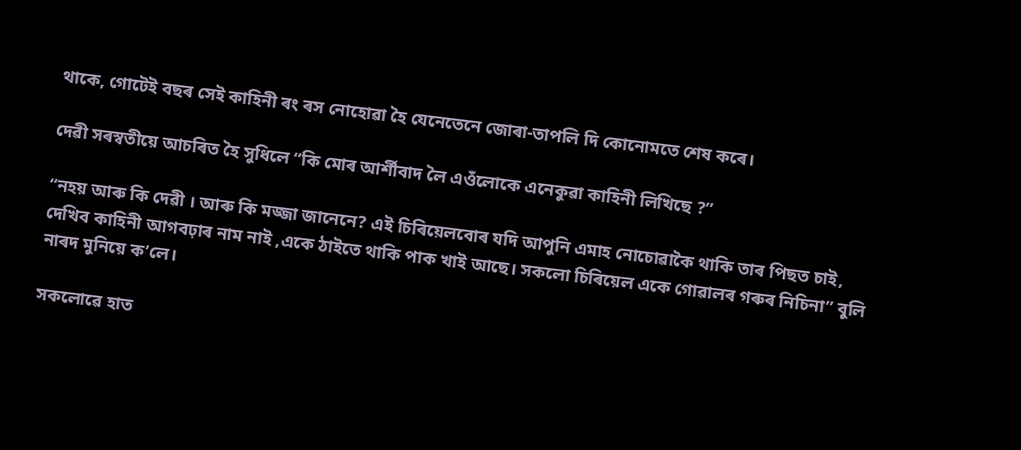থাকে, গোটেই বছৰ সেই কাহিনী ৰং ৰস নোহোৱা হৈ যেনেতেনে জোৰা-তাপলি দি কোনোমতে শেষ কৰে।

দেৱী সৰস্বতীয়ে আচৰিত হৈ সুধিলে “কি মোৰ আৰ্শীবাদ লৈ এওঁলোকে এনেকুৱা কাহিনী লিখিছে ?”

“নহয় আৰু কি দেৱী । আৰু কি মজ্জা জানেনে? এই চিৰিয়েলবোৰ যদি আপুনি এমাহ নোচোৱাকৈ থাকি তাৰ পিছত চাই, দেখিব কাহিনী আগবঢ়াৰ নাম নাই ,একে ঠাইতে থাকি পাক খাই আছে। সকলো চিৰিয়েল একে গোৱালৰ গৰুৰ নিচিনা” বুলি নাৰদ মুনিয়ে ক’লে।

সকলোৱে হাত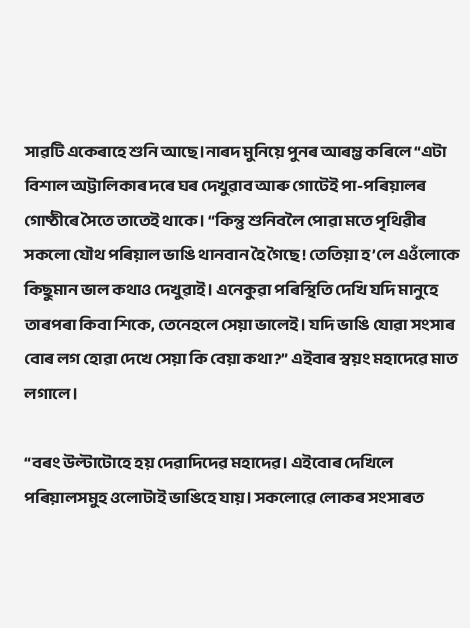সাৱটি একেৰাহে শুনি আছে।নাৰদ মুনিয়ে পুনৰ আৰম্ভ কৰিলে “এটা বিশাল অট্টালিকাৰ দৰে ঘৰ দেখুৱাব আৰু গোটেই পা-পৰিয়ালৰ গোষ্ঠীৰে সৈতে তাতেই থাকে। “কিন্তু শুনিবলৈ পোৱা মতে পৃথিৱীৰ সকলো যৌথ পৰিয়াল ভাঙি থানবান হৈ গৈছে ! তেতিয়া হ’লে এওঁলোকে কিছুমান ভাল কথাও দেখুৱাই। এনেকুৱা পৰিস্থিতি দেখি যদি মানুহে তাৰপৰা কিবা শিকে, তেনেহলে সেয়া ভালেই। যদি ভাঙি যোৱা সংসাৰ বোৰ লগ হোৱা দেখে সেয়া কি বেয়া কথা?” এইবাৰ স্বয়ং মহাদেৱে মাত লগালে।

“বৰং উল্টাটোহে হয় দেৱাদিদেৱ মহাদেৱ। এইবোৰ দেখিলে পৰিয়ালসমুহ ওলোটাই ভাঙিহে যায়। সকলোৱে লোকৰ সংসাৰত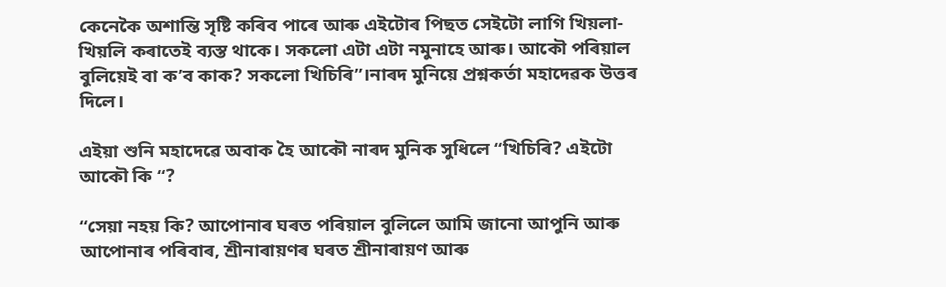কেনেকৈ অশান্তি সৃষ্টি কৰিব পাৰে আৰু এইটোৰ পিছত সেইটো লাগি খিয়লা-খিয়লি কৰাতেই ব্যস্ত থাকে। সকলো এটা এটা নমুনাহে আৰু। আকৌ পৰিয়াল বুলিয়েই বা ক’ব কাক? সকলো খিচিৰি”।নাৰদ মুনিয়ে প্ৰশ্নকৰ্তা মহাদেৱক উত্তৰ দিলে।

এইয়া শুনি মহাদেৱে অবাক হৈ আকৌ নাৰদ মুনিক সুধিলে “খিচিৰি? এইটো আকৌ কি “?

“সেয়া নহয় কি? আপোনাৰ ঘৰত পৰিয়াল বুলিলে আমি জানো আপুনি আৰু আপোনাৰ পৰিবাৰ, শ্ৰীনাৰায়ণৰ ঘৰত শ্ৰীনাৰায়ণ আৰু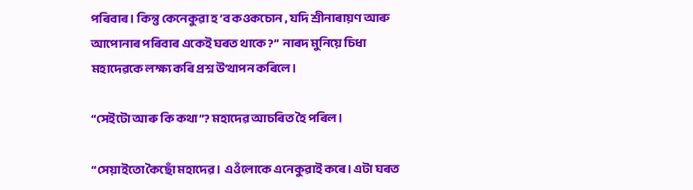পৰিবাৰ। কিন্তু কেনেকুৱা হ’ব ক‌ওকচোন , যদি শ্ৰীনাৰায়ণ আৰু আপোনাৰ পৰিবাৰ একেই ঘৰত থাকে ?”  নাৰদ মুনিয়ে চিধা মহাদেৱকে লক্ষ্য কৰি প্ৰশ্ন উত্থাপন কৰিলে।

“সেইটো আৰু কি কথা”? মহাদেৱ আচৰিত হৈ পৰিল।

“সেয়াইতো কৈছোঁ মহাদেৱ। এওঁলোকে এনেকুৱাই কৰে। এটা ঘৰত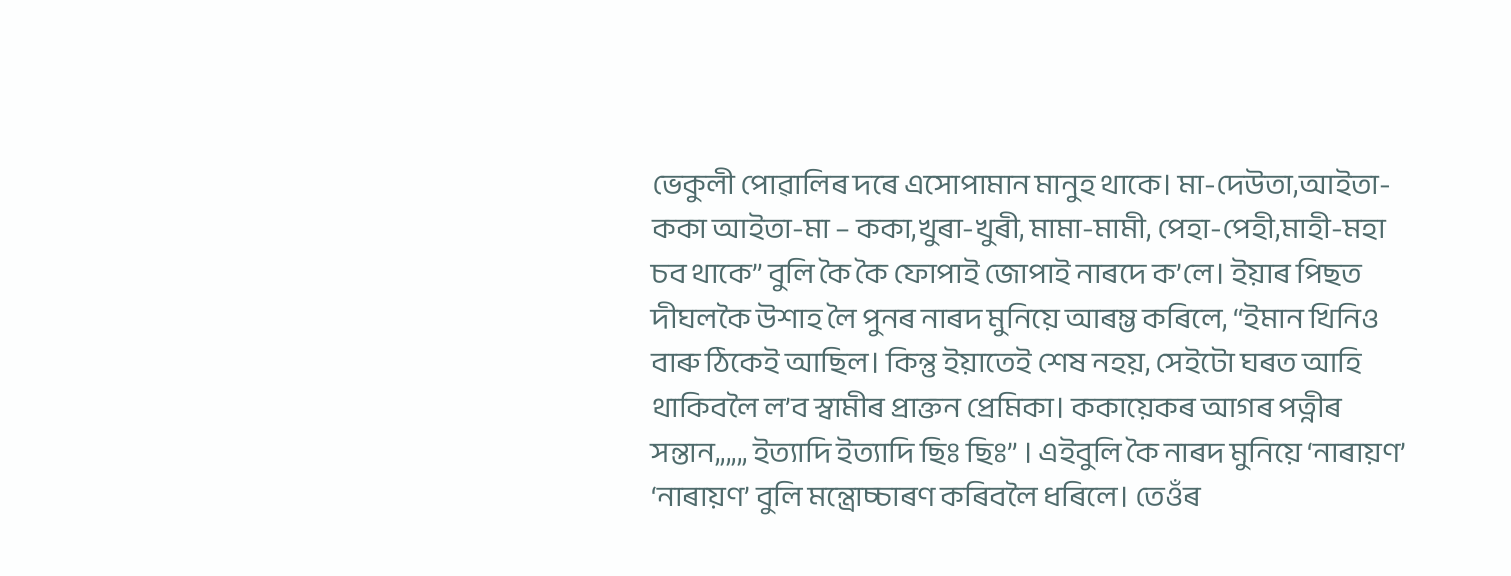ভেকুলী পোৱালিৰ দৰে এসোপামান মানুহ থাকে। মা-দেউতা,আইতা-ককা আইতা-মা – ককা,খুৰা-খুৰী, মামা-মামী, পেহা-পেহী,মাহী-মহা চব থাকে” বুলি কৈ কৈ ফোপাই জোপাই নাৰদে ক’লে। ইয়াৰ পিছত দীঘলকৈ উশাহ লৈ পুনৰ নাৰদ মুনিয়ে আৰম্ভ কৰিলে, “ইমান খিনিও বাৰু ঠিকেই আছিল। কিন্তু ইয়াতেই শেষ নহয়, সেইটো ঘৰত আহি থাকিবলৈ ল’ব স্বামীৰ প্ৰাক্তন প্ৰেমিকা। ককায়েকৰ আগৰ পত্নীৰ সন্তান,,,,,, ইত্যাদি ইত্যাদি ছিঃ ছিঃ” । এইবুলি কৈ নাৰদ মুনিয়ে ‘নাৰায়ণ’ ‘নাৰায়ণ’ বুলি মন্ত্ৰোচ্চাৰণ কৰিবলৈ ধৰিলে। তেওঁৰ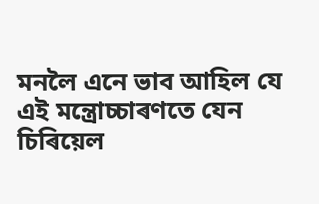মনলৈ এনে ভাব আহিল যে এই মন্ত্ৰোচ্চাৰণতে যেন চিৰিয়েল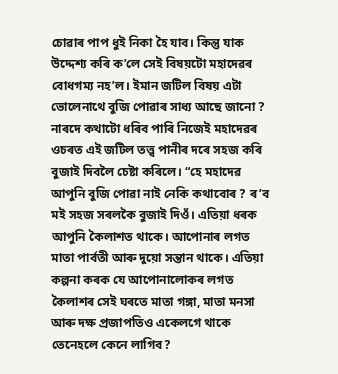চোৱাৰ পাপ ধুই নিকা হৈ যাব। কিন্তু যাক উদ্দেশ্য কৰি ক’লে সেই বিষয়টো মহাদেৱৰ বোধগম্য নহ’ল। ইমান জটিল বিষয় এটা ভোলেনাথে বুজি পোৱাৰ সাধ্য আছে জানো ? নাৰদে কথাটো ধৰিব পাৰি নিজেই মহাদেৱৰ ওচৰত এই জটিল তত্ত্ব পানীৰ দৰে সহজ কৰি বুজাই দিবলৈ চেষ্টা কৰিলে। “হে মহাদেৱ আপুনি বুজি পোৱা নাই নেকি কথাবোৰ ? ৰ’ব মই সহজ সৰলকৈ বুজাই দিওঁ। এতিয়া ধৰক আপুনি কৈলাশত থাকে। আপোনাৰ লগত মাতা পাৰ্বতী আৰু দুয়ো সন্তান থাকে। এতিয়া কল্পনা কৰক যে আপোনালোকৰ লগত কৈলাশৰ সেই ঘৰতে মাতা গঙ্গা, মাতা মনসা আৰু দক্ষ প্ৰজাপতিও একেলগে থাকে তেনেহলে কেনে লাগিব?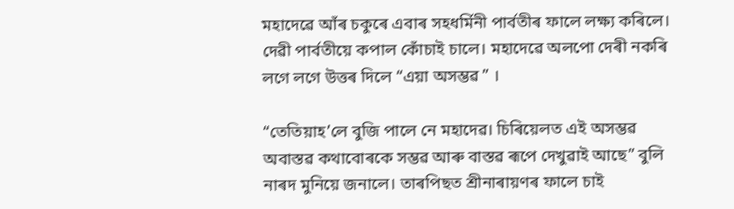মহাদেৱে আঁৰ চকুৰে এবাৰ সহধৰ্মিনী পাৰ্বতীৰ ফালে লক্ষ্য কৰিলে। দেৱী পাৰ্বতীয়ে কপাল কোঁচাই চালে। মহাদেৱে অলপো দেৰী নকৰি লগে লগে উত্তৰ দিলে “এয়া অসম্ভৱ ” ।

“তেতিয়াহ’লে বুজি পালে নে মহাদেৱ। চিৰিয়েলত এই অসম্ভৱ অবাস্তৱ কথাবোৰকে সম্ভৱ আৰু বাস্তৱ ৰূপে দেখুৱাই আছে” বুলি নাৰদ মুনিয়ে জনালে। তাৰপিছত শ্ৰীনাৰায়ণৰ ফালে চাই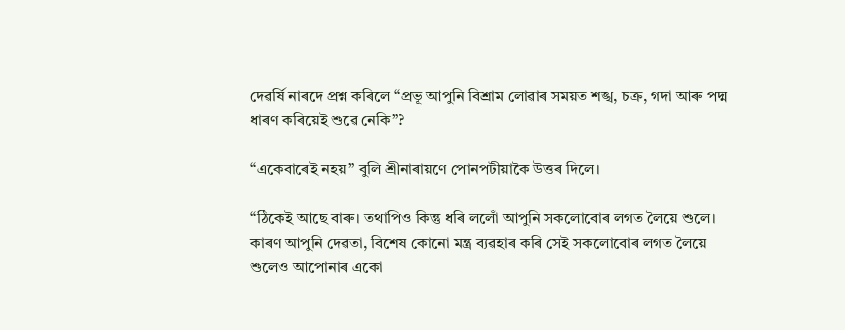দেৱৰ্ষি নাৰদে প্ৰশ্ন কৰিলে “প্ৰভূ আপুনি বিশ্ৰাম লোৱাৰ সময়ত শঙ্খ, চক্ৰ, গদা আৰু পদ্ম ধাৰণ কৰিয়েই শুৱে নেকি”?

“একেবাৰেই নহয়” বুলি শ্ৰীনাৰায়ণে পোনপটীয়াকৈ উত্তৰ দিলে।

“ঠিকেই আছে বাৰু। তথাপিও কিন্তু ধৰি ললোঁ আপুনি সকলোবোৰ লগত লৈয়ে শুলে। কাৰণ আপুনি দেৱতা, বিশেষ কোনো মন্ত্ৰ ব্যৱহাৰ কৰি সেই সকলোবোৰ লগত লৈয়ে শুলেও আপোনাৰ একো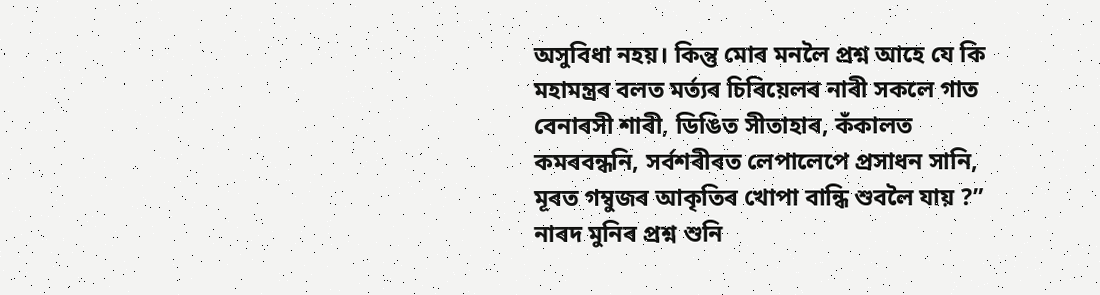অসুবিধা নহয়। কিন্তু মোৰ মনলৈ প্ৰশ্ন আহে যে কি মহামন্ত্ৰৰ বলত মৰ্ত্যৰ চিৰিয়েলৰ নাৰী সকলে গাত বেনাৰসী শাৰী, ডিঙিত সীতাহাৰ, কঁকালত কমৰবন্ধনি, সৰ্বশৰীৰত লেপালেপে প্ৰসাধন সানি, মূৰত গম্বুজৰ আকৃতিৰ খোপা বান্ধি শুবলৈ যায় ?”  নাৰদ মুনিৰ প্ৰশ্ন শুনি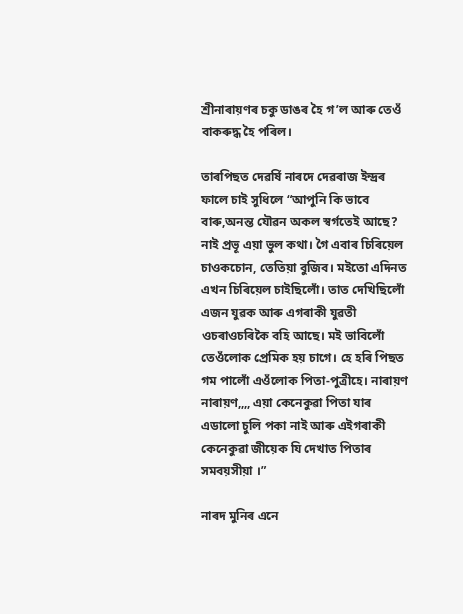শ্ৰীনাৰায়ণৰ চকু ডাঙৰ হৈ গ’ল আৰু তেওঁ বাকৰুদ্ধ হৈ পৰিল।

তাৰপিছত দেৱৰ্ষি নাৰদে দেৱৰাজ ইন্দ্ৰৰ ফালে চাই সুধিলে “আপুনি কি ভাবে বাৰু,অনন্ত যৌৱন অকল স্বৰ্গতেই আছে? নাই প্ৰভূ এয়া ভুল কথা। গৈ এবাৰ চিৰিয়েল চাওকচোন, তেতিয়া বুজিব। ম‌ইতো এদিনত এখন চিৰিয়েল চাইছিলোঁ। তাত দেখিছিলোঁ এজন যুৱক আৰু এগৰাকী যুৱতী ওচৰাওচৰিকৈ বহি আছে। মই ভাবিলোঁ তেওঁলোক প্ৰেমিক হয় চাগে। হে হৰি পিছত গম পালোঁ এওঁলোক পিতা-পুত্ৰীহে। নাৰায়ণ নাৰায়ণ,,,, এয়া কেনেকুৱা পিতা যাৰ এডালো চুলি পকা নাই আৰু এইগৰাকী কেনেকুৱা জীয়েক যি দেখাত পিতাৰ সমবয়সীয়া ।”

নাৰদ মুনিৰ এনে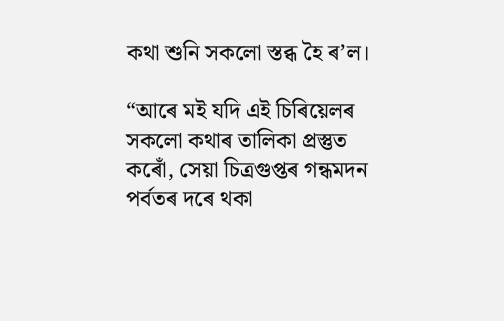কথা শুনি সকলো স্তব্ধ হৈ ৰ’ল।

“আৰে মই যদি এই চিৰিয়েলৰ সকলো কথাৰ তালিকা প্ৰস্তুত কৰোঁ, সেয়া চিত্ৰগুপ্তৰ গন্ধমদন পৰ্বতৰ দৰে থকা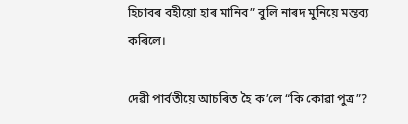হিচাবৰ বহীয়ো হাৰ মানিব” বুলি নাৰদ মুনিয়ে মন্তব্য কৰিলে।

দেৱী পাৰ্বতীয়ে আচৰিত হৈ ক’লে “কি কোৱা পুত্ৰ”?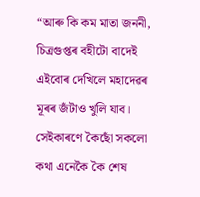“আৰু কি কম মাতা জননী, চিত্ৰগুপ্তৰ বহীটো বাদেই এইবোৰ দেখিলে মহাদেৱৰ মূৰৰ জঁটাও খুলি যাব। সেইকাৰণে কৈছোঁ সকলো কথা এনেকৈ কৈ শেষ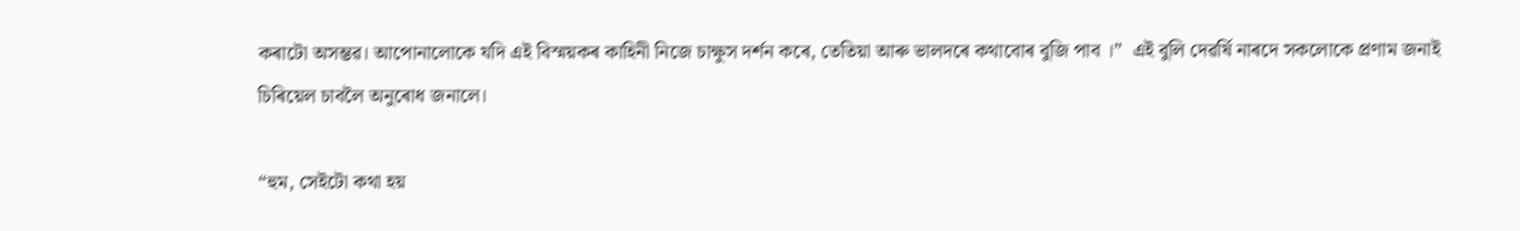কৰাটো অসম্ভৱ। আপোনালোকে যদি এই বিস্ময়কৰ কাহিনী নিজে চাক্ষুস দৰ্শন কৰে, তেতিয়া আৰু ভালদৰে কথাবোৰ বুজি পাব ।”  এই বুলি দেৱৰ্ষি নাৰদে সকলোকে প্ৰণাম জনাই চিৰিয়েল চাবলৈ অনুৰোধ জনালে।

“হুম, সেইটো কথা হয়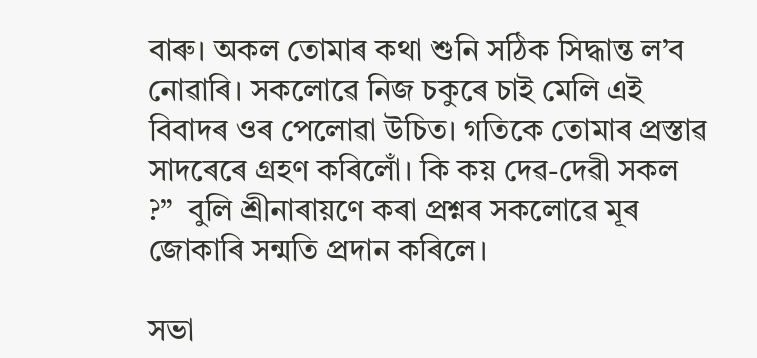বাৰু। অকল তোমাৰ কথা শুনি সঠিক সিদ্ধান্ত ল’ব নোৱাৰি। সকলোৱে নিজ চকুৰে চাই মেলি এই বিবাদৰ ওৰ পেলোৱা উচিত। গতিকে তোমাৰ প্ৰস্তাৱ সাদৰেৰে গ্ৰহণ কৰিলোঁ। কি কয় দেৱ-দেৱী সকল ?”  বুলি শ্ৰীনাৰায়ণে কৰা প্ৰশ্নৰ সকলোৱে মূৰ জোকাৰি সন্মতি প্ৰদান কৰিলে।

সভা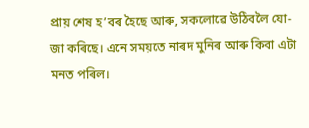প্ৰায় শেষ হ’বৰ হৈছে আৰু, সকলোৱে উঠিবলৈ যো-জা কৰিছে। এনে সময়তে নাৰদ মুনিৰ আৰু কিবা এটা মনত পৰিল।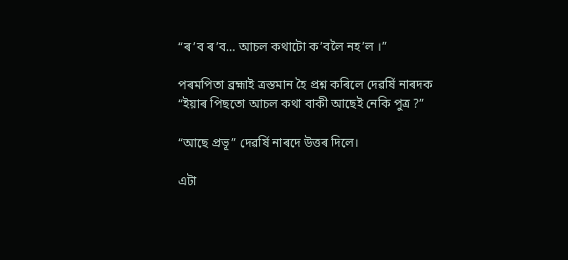“ৰ’ব ৰ’ব… আচল কথাটো ক’বলৈ নহ’ল ।”

পৰমপিতা ব্ৰহ্মাই ত্ৰস্তমান হৈ প্ৰশ্ন কৰিলে দেৱৰ্ষি নাৰদক “ইয়াৰ পিছতো আচল কথা বাকী আছেই নেকি পুত্ৰ ?”

“আছে প্ৰভূ” দেৱৰ্ষি নাৰদে উত্তৰ দিলে।

এটা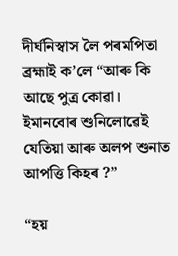দীৰ্ঘনিস্বাস লৈ পৰমপিতা ব্ৰহ্মাই ক’লে “আৰু কি আছে পুত্ৰ কোৱা। ইমানবোৰ শুনিলোৱেই যেতিয়া আৰু অলপ শুনাত আপত্তি কিহৰ ?”

“হয়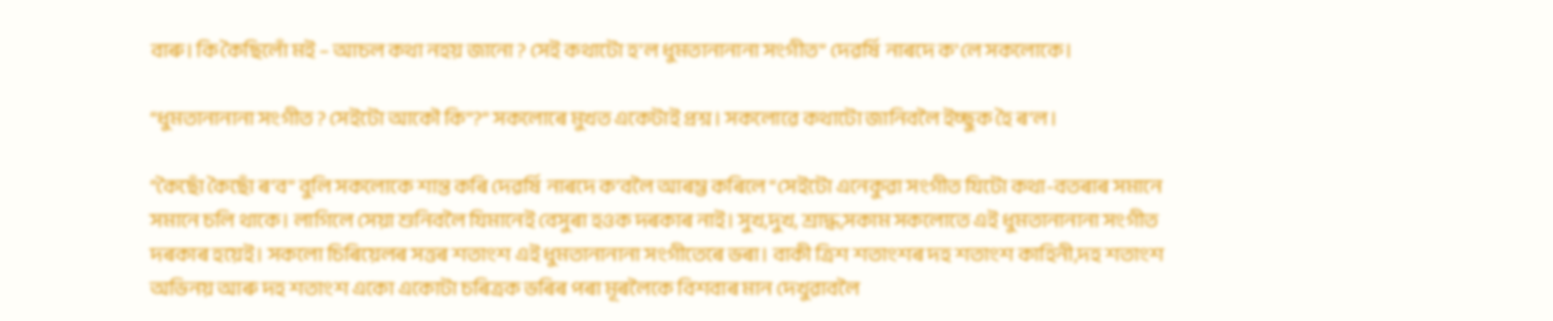বাৰু। কি কৈছিলোঁ মই – আচল কথা নহয় জানো ? সেই কথাটো হ’ল ধুমতানানানা সংগীত” দেৱৰ্ষি নাৰদে ক’লে সকলোকে।

“ধুমতানানানা সংগীত ? সেইটো আকৌ কি”?” সকলোৰে মুখত একেটাই প্ৰশ্ন। সকলোৱে কথাটো জানিবলৈ ইচ্ছুক হৈ ৰ’ল।

“কৈছোঁ কৈছোঁ ৰ’ব” বুলি সকলোকে শান্ত কৰি দেৱৰ্ষি নাৰদে ক’বলৈ আৰম্ভ কৰিলে “সেইটো এনেকুৱা সংগীত যিটো কথা-বতৰাৰ সমানে সমানে চলি থাকে। লাগিলে সেয়া শুনিবলৈ যিমানেই বেসুৰা হ‌ওক দৰকাৰ নাই। সুখ,দুখ, শ্ৰাদ্ধ,সকাম সকলোতে এই ধুমতানানানা সংগীত দৰকাৰ হয়েই। সকলো চিৰিয়েলৰ সত্তৰ শতাংশ এই ধুমতানানানা সংগীতেৰে ভৰা। বাকী ত্ৰিশ শতাংশৰ দহ শতাংশ কাহিনী,দহ শতাংশ অভিনয় আৰু দহ শতাংশ একো একোটা চৰিত্ৰক ভৰিৰ পৰা মূৰলৈকে বিশবাৰ মান দেখুৱাবলৈ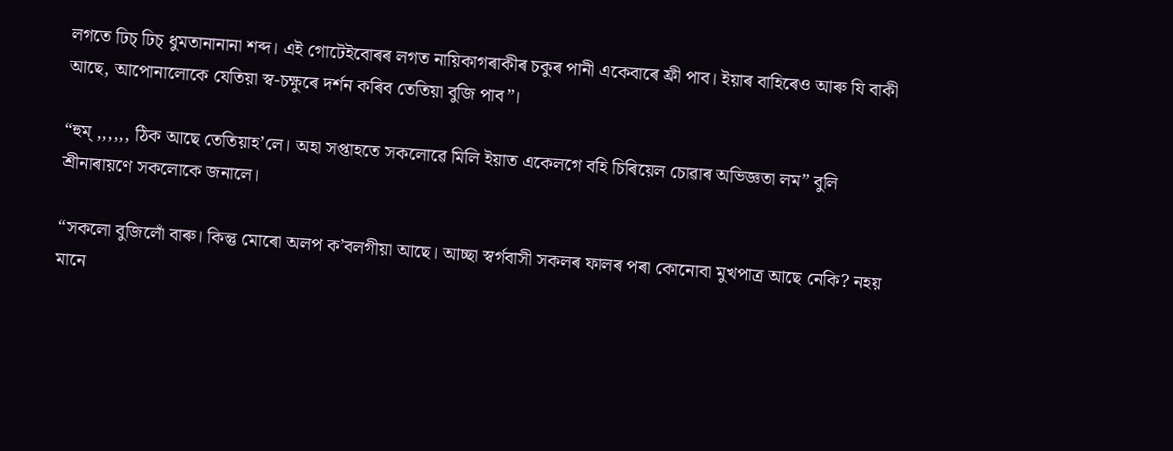লগতে ঢিচ্ ঢিচ্ ধুমতানানানা শব্দ। এই গোটেইবোৰৰ লগত নায়িকাগৰাকীৰ চকুৰ পানী একেবাৰে ফ্ৰী পাব। ইয়াৰ বাহিৰেও আৰু যি বাকী আছে, আপোনালোকে যেতিয়া স্ব-চক্ষুৰে দৰ্শন কৰিব তেতিয়া বুজি পাব”।

“হুম্ ,,,,,, ঠিক আছে তেতিয়াহ’লে। অহা সপ্তাহতে সকলোৱে মিলি ইয়াত একেলগে বহি চিৰিয়েল চোৱাৰ অভিজ্ঞতা লম” বুলি শ্ৰীনাৰায়ণে সকলোকে জনালে।

“সকলো বুজিলোঁ বাৰু। কিন্তু মোৰো অলপ ক’বলগীয়া আছে। আচ্ছা স্বৰ্গবাসী সকলৰ ফালৰ পৰা কোনোবা মুখপাত্ৰ আছে নেকি? নহয় মানে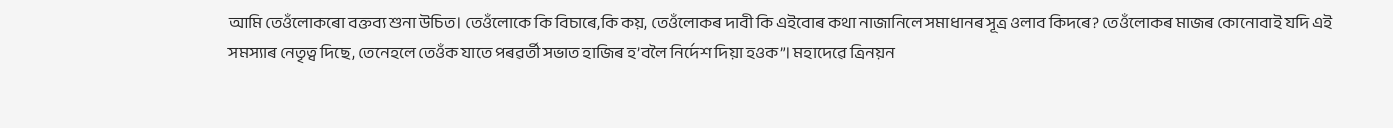আমি তেওঁলোকৰো বক্তব্য শুনা উচিত। তেওঁলোকে কি বিচাৰে,কি কয়, তেওঁলোকৰ দাবী কি এইবোৰ কথা নাজানিলে সমাধানৰ সূত্ৰ ওলাব কিদৰে? তেওঁলোকৰ মাজৰ কোনোবাই যদি এই সমস্যাৰ নেতৃত্ব দিছে, তেনেহলে তেওঁক যাতে পৰৱৰ্তী সভাত হাজিৰ হ’বলৈ নিৰ্দেশ দিয়া হ‌ওক”। মহাদেৱে ত্ৰিনয়ন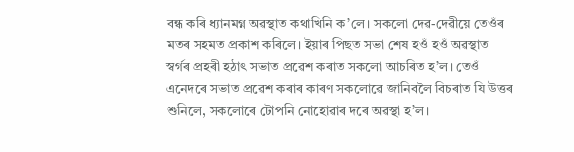বন্ধ কৰি ধ্যানমগ্ন অৱস্থাত কথাখিনি ক’লে। সকলো দেৱ-দেৱীয়ে তেওঁৰ মতৰ সহমত প্ৰকাশ কৰিলে। ইয়াৰ পিছত সভা শেষ হ‌ওঁ হ‌ওঁ অৱস্থাত স্বৰ্গৰ প্ৰহৰী হঠাৎ সভাত প্ৰৱেশ কৰাত সকলো আচৰিত হ’ল। তেওঁ এনেদৰে সভাত প্ৰৱেশ কৰাৰ কাৰণ সকলোৱে জানিবলৈ বিচৰাত যি উত্তৰ শুনিলে, সকলোৰে টোপনি নোহোৱাৰ দৰে অৱস্থা হ’ল।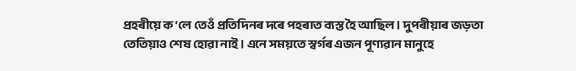প্ৰহৰীয়ে ক’লে তেওঁ প্ৰতিদিনৰ দৰে পহৰাত ব্যস্ত হৈ আছিল। দুপৰীয়াৰ জড়তা তেতিয়াও শেষ হোৱা নাই। এনে সময়তে স্বৰ্গৰ এজন পূণ্যৱান মানুহে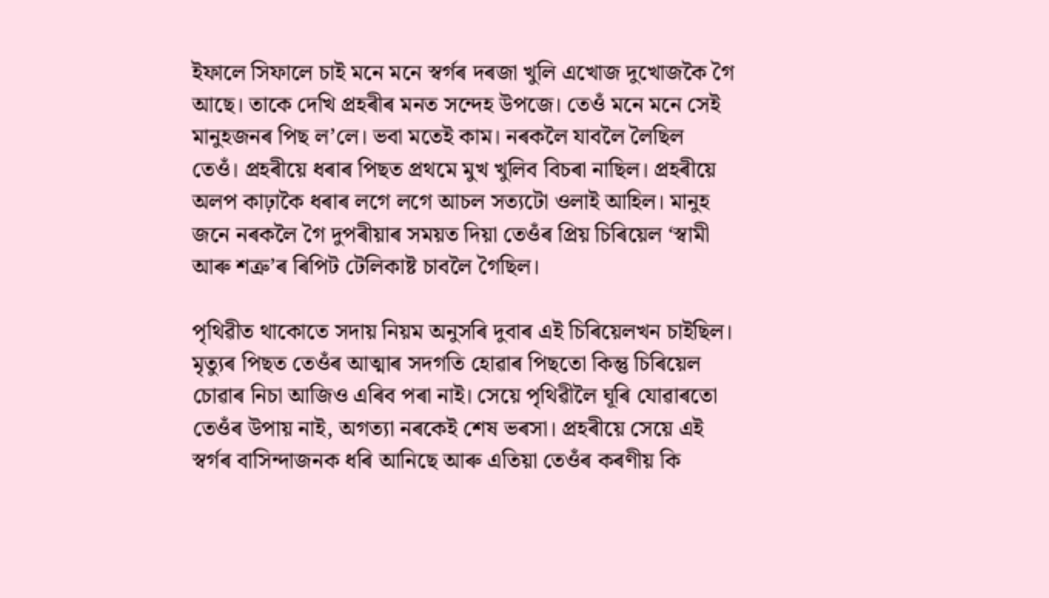ইফালে সিফালে চাই মনে মনে স্বৰ্গৰ দৰজা খুলি এখোজ দুখোজকৈ গৈ আছে। তাকে দেখি প্ৰহৰীৰ মনত সন্দেহ উপজে। তেওঁ মনে মনে সেই মানুহজনৰ পিছ ল’লে। ভবা মতেই কাম। নৰকলৈ যাবলৈ লৈছিল তেওঁ। প্ৰহৰীয়ে ধৰাৰ পিছত প্ৰথমে মুখ খুলিব বিচৰা নাছিল। প্ৰহৰীয়ে অলপ কাঢ়াকৈ ধৰাৰ লগে লগে আচল সত্যটো ওলাই আহিল। মানুহ জনে নৰকলৈ গৈ দুপৰীয়াৰ সময়ত দিয়া তেওঁৰ প্ৰিয় চিৰিয়েল ‘স্বামী আৰু শত্ৰু’ৰ ৰিপিট টেলিকাষ্ট চাবলৈ গৈছিল।

পৃথিৱীত থাকোতে সদায় নিয়ম অনুসৰি দুবাৰ এই চিৰিয়েলখন চাইছিল। মৃত্যুৰ পিছত তেওঁৰ আত্মাৰ সদগতি হোৱাৰ পিছতো কিন্তু চিৰিয়েল চোৱাৰ নিচা আজিও এৰিব পৰা নাই। সেয়ে পৃথিৱীলৈ ঘূৰি যোৱাৰতো তেওঁৰ উপায় নাই, অগত্যা নৰকেই শেষ ভৰসা। প্ৰহৰীয়ে সেয়ে এই স্বৰ্গৰ বাসিন্দাজনক ধৰি আনিছে আৰু এতিয়া তেওঁৰ কৰণীয় কি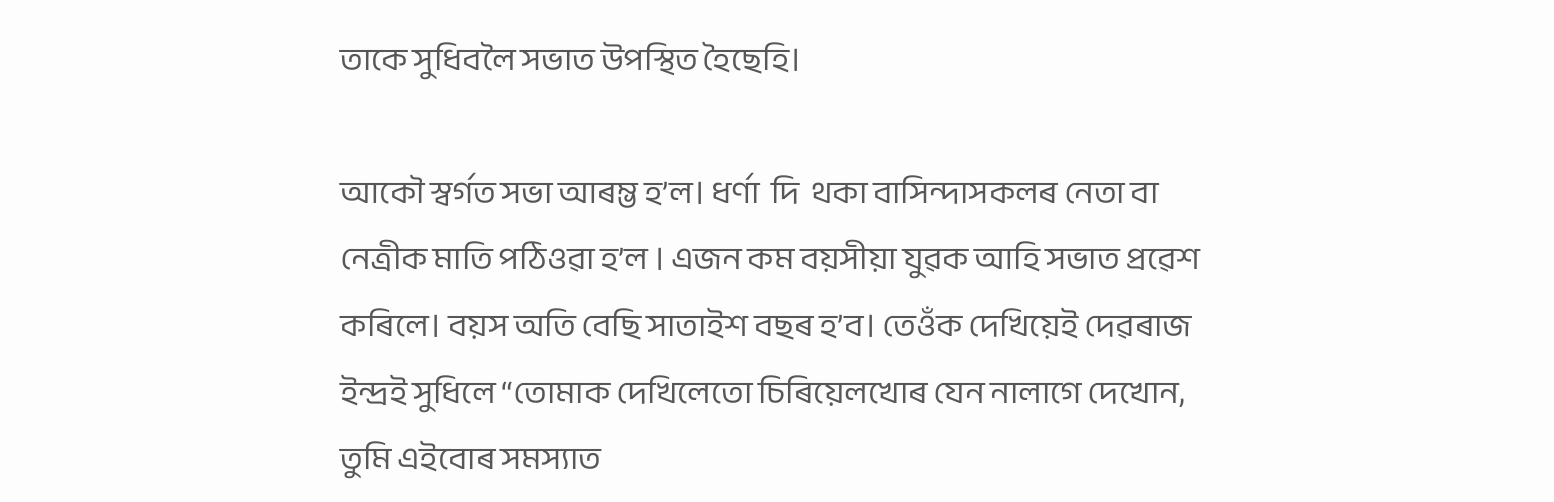তাকে সুধিবলৈ সভাত উপস্থিত হৈছেহি।

আকৌ স্বৰ্গত সভা আৰম্ভ হ’ল। ধৰ্ণা  দি  থকা বাসিন্দাসকলৰ নেতা বা নেত্ৰীক মাতি পঠিওৱা হ’ল । এজন কম বয়সীয়া যুৱক আহি সভাত প্ৰৱেশ কৰিলে। বয়স অতি বেছি সাতাইশ বছৰ হ’ব। তেওঁক দেখিয়েই দেৱৰাজ ইন্দ্ৰই সুধিলে “তোমাক দেখিলেতো চিৰিয়েলখোৰ যেন নালাগে দেখোন, তুমি এইবোৰ সমস্যাত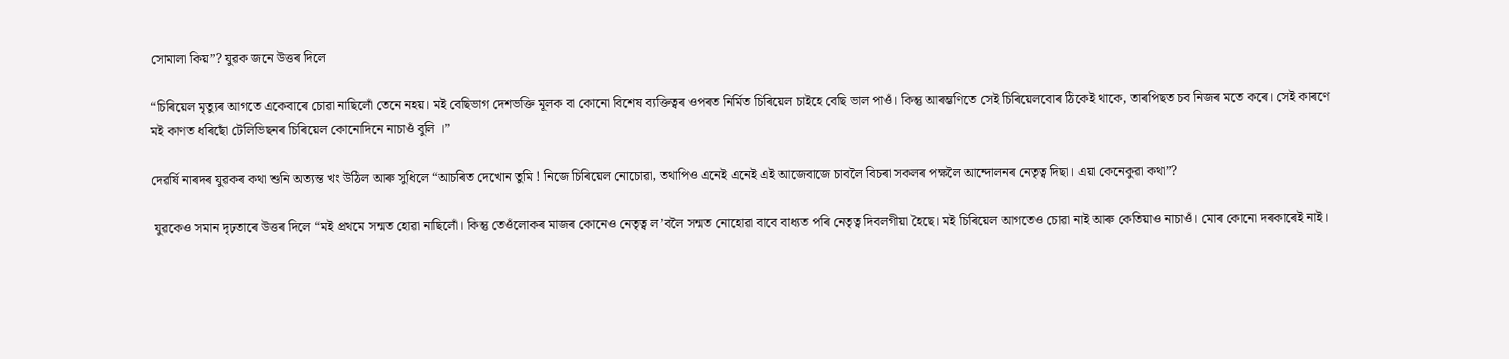সোমালা কিয়”? যুৱক জনে উত্তৰ দিলে

“চিৰিয়েল মৃত্যুৰ আগতে একেবাৰে চোৱা নাছিলোঁ তেনে নহয়। মই বেছিভাগ দেশভক্তি মূলক বা কোনো বিশেষ ব্যক্তিত্বৰ ওপৰত নিৰ্মিত চিৰিয়েল চাইহে বেছি ভাল পাওঁ। কিন্তু আৰম্ভণিতে সেই চিৰিয়েলবোৰ ঠিকেই থাকে, তাৰপিছত চব নিজৰ মতে কৰে। সেই কাৰণে মই কাণত ধৰিছোঁ টেলিভিছনৰ চিৰিয়েল কোনোদিনে নাচাওঁ বুলি ।”

দেৱৰ্ষি নাৰদৰ যুৱকৰ কথা শুনি অত্যন্ত খং উঠিল আৰু সুধিলে “আচৰিত দেখোন তুমি ! নিজে চিৰিয়েল নোচোৱা, তথাপিও এনেই এনেই এই আজেবাজে চাবলৈ বিচৰা সকলৰ পক্ষলৈ আন্দোলনৰ নেতৃত্ব দিছা। এয়া কেনেকুৱা কথা”?

 যুৱকেও সমান দৃঢ়তাৰে উত্তৰ দিলে “মই প্ৰথমে সন্মত হোৱা নাছিলোঁ। কিন্তু তেওঁলোকৰ মাজৰ কোনেও নেতৃত্ব ল’বলৈ সন্মত নোহোৱা বাবে বাধ্যত পৰি নেতৃত্ব দিবলগীয়া হৈছে। মই চিৰিয়েল আগতেও চোৱা নাই আৰু কেতিয়াও নাচাওঁ। মোৰ কোনো দৰকাৰেই নাই।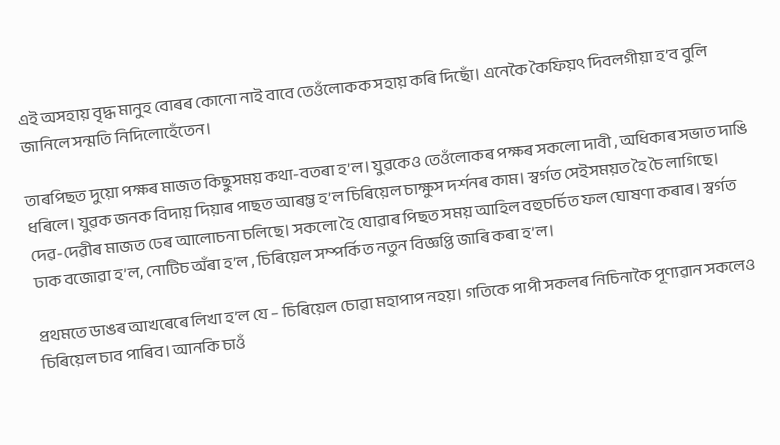এই অসহায় বৃদ্ধ মানুহ বোৰৰ কোনো নাই বাবে তেওঁলোকক সহায় কৰি দিছোঁ। এনেকৈ কৈফিয়ৎ দিবলগীয়া হ’ব বুলি জানিলে সন্মতি নিদিলোহেঁতেন।

তাৰপিছত দুয়ো পক্ষৰ মাজত কিছুসময় কথা-বতৰা হ’ল। যুৱকেও তেওঁলোকৰ পক্ষৰ সকলো দাবী , অধিকাৰ সভাত দাঙি ধৰিলে। যুৱক জনক বিদায় দিয়াৰ পাছত আৰম্ভ হ’ল চিৰিয়েল চাক্ষুস দৰ্শনৰ কাম। স্বৰ্গত সেইসময়ত হৈ চৈ লাগিছে। দেৱ-দেৱীৰ মাজত ঢেৰ আলোচনা চলিছে। সকলো হৈ যোৱাৰ পিছত সময় আহিল বহুচৰ্চিত ফল ঘোষণা কৰাৰ। স্বৰ্গত ঢাক বজোৱা হ’ল, নোটিচ অঁৰা হ’ল , চিৰিয়েল সম্পৰ্কিত নতুন বিজ্ঞপ্তি জাৰি কৰা হ’ল।

প্ৰথমতে ডাঙৰ আখৰেৰে লিখা হ’ল যে – চিৰিয়েল চোৱা মহাপাপ নহয়। গতিকে পাপী সকলৰ নিচিনাকৈ পূণ্যৱান সকলেও চিৰিয়েল চাব পাৰিব। আনকি চাওঁ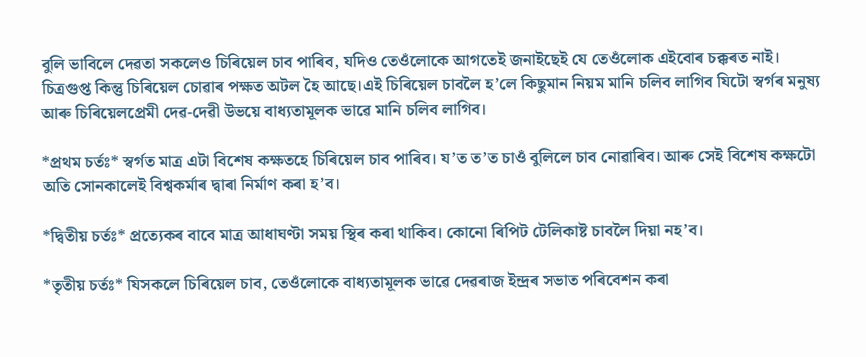বুলি ভাবিলে দেৱতা সকলেও চিৰিয়েল চাব পাৰিব, যদিও তেওঁলোকে আগতেই জনাইছেই যে তেওঁলোক এইবোৰ চক্কৰত নাই। চিত্ৰগুপ্ত কিন্তু চিৰিয়েল চোৱাৰ পক্ষত অটল হৈ আছে।এই চিৰিয়েল চাবলৈ হ’লে কিছুমান নিয়ম মানি চলিব লাগিব যিটো স্বৰ্গৰ মনুষ্য আৰু চিৰিয়েলপ্ৰেমী দেৱ-দেৱী উভয়ে বাধ্যতামূলক ভাৱে মানি চলিব লাগিব।

*প্ৰথম চৰ্তঃ* স্বৰ্গত মাত্ৰ এটা বিশেষ কক্ষতহে চিৰিয়েল চাব পাৰিব। য’ত ত’ত চাওঁ বুলিলে চাব নোৱাৰিব। আৰু সেই বিশেষ কক্ষটো অতি সোনকালেই বিশ্বকৰ্মাৰ দ্বাৰা নিৰ্মাণ কৰা হ’ব।

*দ্বিতীয় চৰ্তঃ* প্ৰত্যেকৰ বাবে মাত্ৰ আধাঘণ্টা সময় স্থিৰ কৰা থাকিব। কোনো ৰিপিট টেলিকাষ্ট চাবলৈ দিয়া নহ’ব।

*তৃতীয় চৰ্তঃ* যিসকলে চিৰিয়েল চাব, তেওঁলোকে বাধ্যতামূলক ভাৱে দেৱৰাজ ইন্দ্ৰৰ সভাত পৰিবেশন কৰা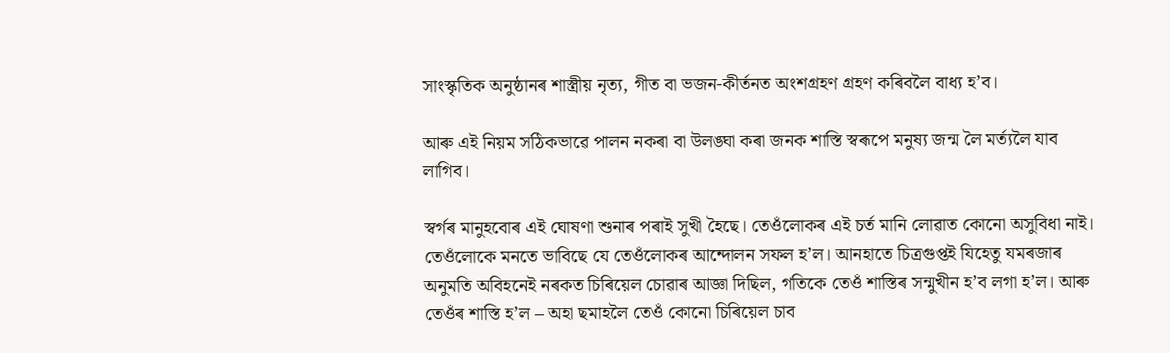সাংস্কৃতিক অনুষ্ঠানৰ শাস্ত্ৰীয় নৃত্য, গীত বা ভজন-কীৰ্তনত অংশগ্ৰহণ গ্ৰহণ কৰিবলৈ বাধ্য হ’ব।

আৰু এই নিয়ম সঠিকভাৱে পালন নকৰা বা উলঙ্ঘা কৰা জনক শাস্তি স্বৰূপে মনুষ্য জন্ম লৈ মৰ্ত্যলৈ যাব লাগিব।

স্বৰ্গৰ মানুহবোৰ এই ঘোষণা শুনাৰ পৰাই সুখী হৈছে। তেওঁলোকৰ এই চৰ্ত মানি লোৱাত কোনো অসুবিধা নাই। তেওঁলোকে মনতে ভাবিছে যে তেওঁলোকৰ আন্দোলন সফল হ’ল। আনহাতে চিত্ৰগুপ্ত‌ই যিহেতু যমৰজাৰ অনুমতি অবিহনেই নৰকত চিৰিয়েল চোৱাৰ আজ্ঞা দিছিল, গতিকে তেওঁ শাস্তিৰ সন্মুখীন হ’ব লগা হ’ল। আৰু তেওঁৰ শাস্তি হ’ল – অহা ছমাহলৈ তেওঁ কোনো চিৰিয়েল চাব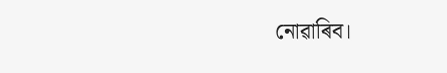নোৱাৰিব।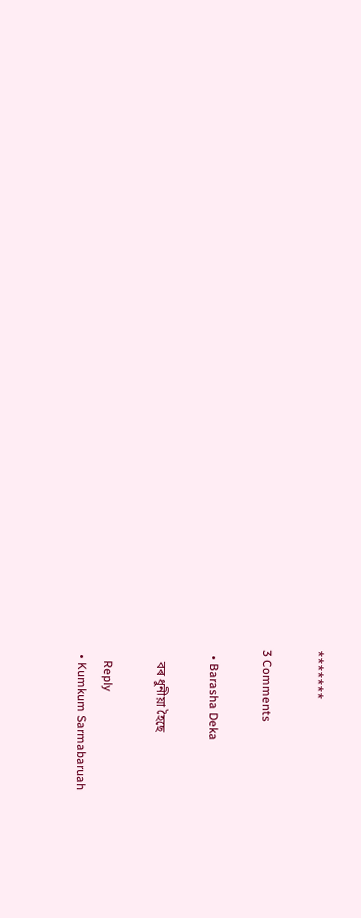*******

3 Comments

  • Barasha Deka

    বৰ ধুনীয়া হৈছে

    Reply
  • Kumkum Sarmabaruah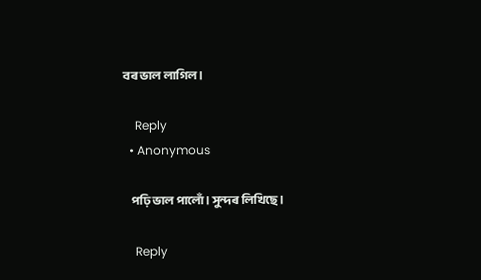বৰ ভাল লাগিল।

    Reply
  • Anonymous

    পঢ়ি ভাল পালোঁ। সুন্দৰ লিখিছে।

    Reply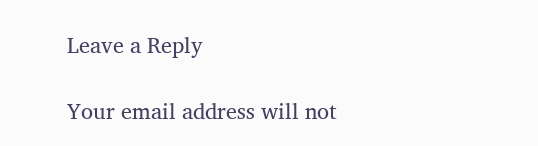Leave a Reply

Your email address will not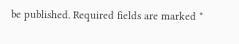be published. Required fields are marked *